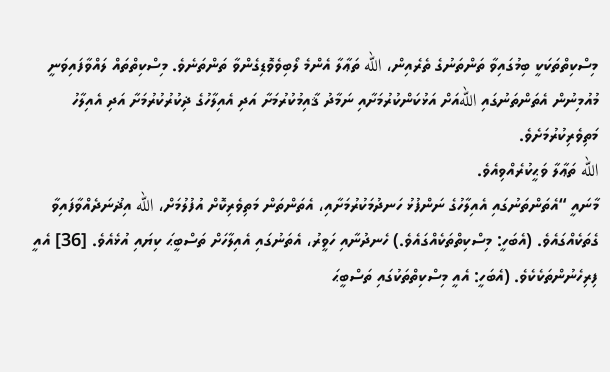މިސްކިތްތަކަކީ ބިމުގައިވާ ތަންތަނުގެ ތެރެއިން، الله ތަޢާލާ އެންމެ ލޯބިވެވޮޑިގެންވާ ތަންތަނެވެ. މިސްކިތްތައް ލައްވާފައިވަނީ މުއުމިނުން އެތަންތަނުގައި اللهއަށް އަޅުކަންކުރުމަށާއި ނަމާދު ޤާއިމުކުރުމަށާ އަދި އެއިލާހުގެ ޛިކުރުކުރުމަށާ އަދި އެއިލާހު މަތިވެރިކުރުމަށެވެ.
الله ތަޢާލާ ވަޙީކުރެއްވިއެވެ.
މާނައީ “އެތަންތަނުގައި އެއިލާހުގެ ނަންފުޅު ހަނދުމަކުރުމަށާއި، އެތަންތަން މަތިވެރިކޮށް އުފުލުމަށް، الله އިޛުނަދެއްވާފައިވާ ގެތަކެއްގައެވެ. (އެބަހީ: މިސްކިތްތަކެއްގައެވެ.) ހެނދުނާއި ހަވީރު، އެތަނުގައި އެއިލާހަށް ތަސްބީޙަ ކިޔައި އުޅެއެވެ. [36] އެއީ ފިރިހެނުންތަކެކެވެ. (އެބަހީ: އެއީ މިސްކިތްތަކުގައި ތަސްބީޙަ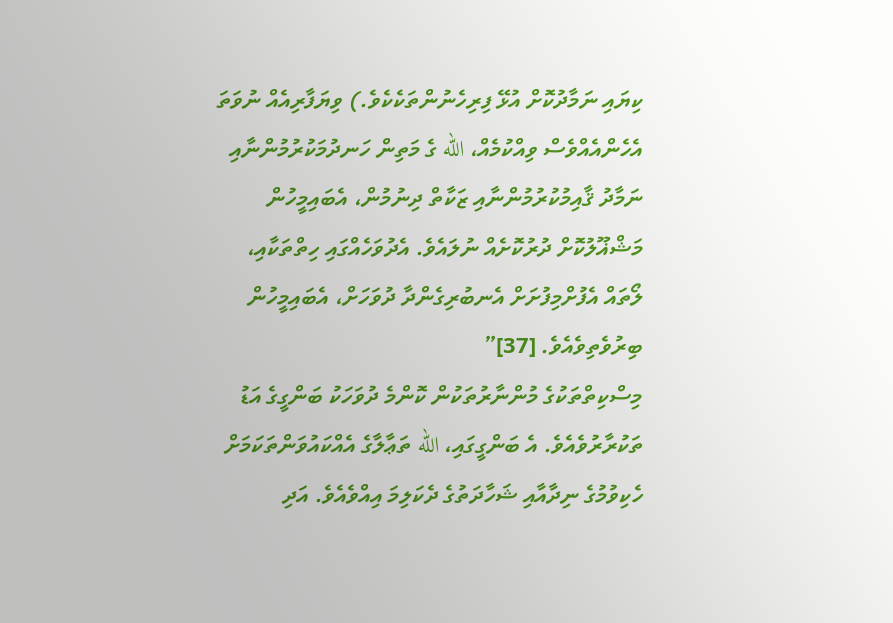ކިޔައި ނަމާދުކޮށް އުޅޭ ފިރިހެނުންތަކެކެވެ.) ވިޔަފާރިއެއް ނުވަތަ އެހެންއެއްވެސް ވިއްކުމެއް، الله ގެ މަތިން ހަނދުމަކުރުމުންނާއި ނަމާދު ޤާއިމުކުރުމުންނާއި ޒަކާތް ދިނުމުން، އެބައިމީހުން މަޝްޣޫލުކޮށް ދުރުކޮށެއް ނުލައެވެ. އެދުވަހެއްގައި ހިތްތަކާއި، ލޯތައް އެފުށްމިފުށަށް އެނބުރިގެންދާ ދުވަހަށް، އެބައިމީހުން ބިރުވެތިވެއެވެ. [37]”
މިސްކިތްތަކުގެ މުންނާރުތަކުން ކޮންމެ ދުވަހަކު ބަންގީގެ އަޑު ތަކުރާރުވެއެވެ. އެ ބަންގީގައި، الله ތަޢާލާގެ އެއްކައުވަންތަކަމަށް ހެކިވުމުގެ ނިދާއާއި ޝަހާދަތުގެ ދެކަލިމަ އިއްވެއެވެ. އަދި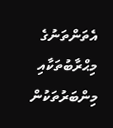އެތަންތަނުގެ މިޙްރާބުތަކާއި މިންބަރުތަކުން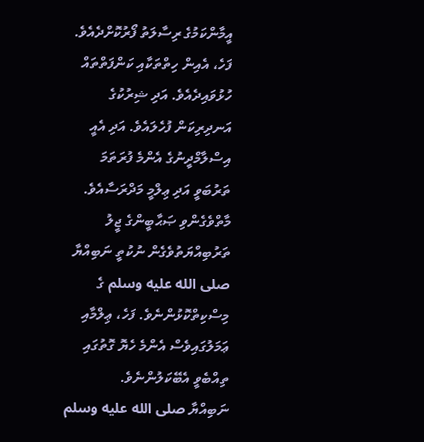އީމާންކަމުގެ ރިސާލަތު ފޯރުކޮށްދެއެވެ. ފަހެ، އެއިން ހިތްތަކާއި ކަންފަތްތައް ހުޅުވައިދެއެވެ. އަދި ޝިރުކުގެ އަނދިރިކަން ފުހެލައެވެ. އަދި އެއީ އިސްލާމްދީނުގެ އެންމެ ފުރަތަމަ ތަރުބަވީ އަދި ޢިލްމީ މަދްރަސާއެވެ. މާތްވެގެންވި ޞަޙާބީންގެ ޖީލު ތަރުބިއްޔަތުވެގެން ނުކުތީ ނަބިއްޔާ صلى الله عليه وسلم ގެ މިސްކިތްކޮޅުންނެވެ. ފަހެ، ޢިލްމާއި ޢަމަލުގައިވެސް އެންމެ ހެޔޮ ގޮތުގައި ތިއްބެވީ އެބޭކަލުންނެވެ.
ނަބިއްޔާ صلى الله عليه وسلم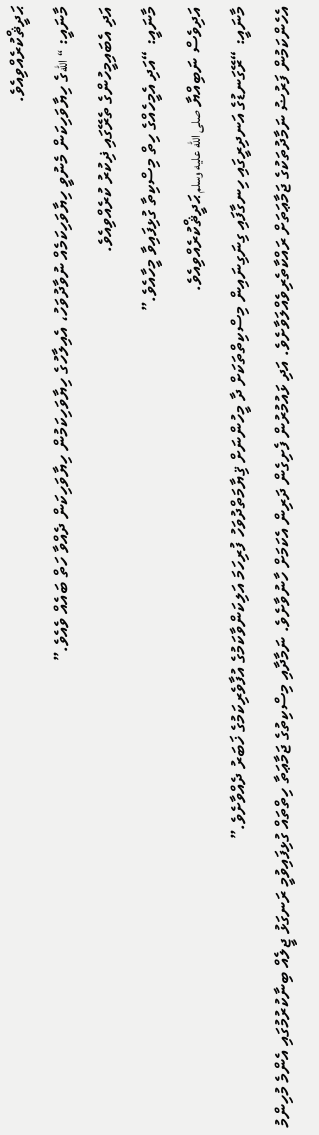ޙަދީޘްކުރެއްވިއެވެ.
މާނައީ: “اللهގެ ހިޔާވަހިކަން މެނުވީ ހިޔާވަހިކަމެއް ނުވާދުވަހު، އެއިލާހުގެ ހިޔާވަހިކަމުން ހިޔާވަހިކަން ދެއްވާ ހަތް ބައެއް ވެއެވެ.”
އަދި އެބައިމީހުންގެ ތެރޭގައި ޛިކުރު ކުރެއްވިއެވެ.
މާނައީ: “އަދި އެމީހެއްގެ ހިތް މިސްކިތާ ގުޅިފައިވާ މީހާއެވެ.”
އަދިވެސް ނަބިއްޔާ صلى الله عليه وسلم ޙަދީޘްކުރެއްވިއެވެ.
މާނައީ: “ރޭގަނޑުގެ އަނދިރީގައި ހިނގާފައި ގިނަގިނައިން މިސްކިތްތަކަށް ދާ މީހުންނަށް ޤިޔާމަތްދުވަހު ފުރިހަމަ އަލިކަންވާކަމުގެ އުފާވެރިކަމުގެ ޚަބަރު ދެއްވާށެވެ.”
އެހެންކަމުން ފަރުޟު ނަމާދުތަކުގެ ޖަމާޢަތަށް ރައްކާތެރިވެއްލަވާށެވެ. އަދި ޅައުމުރުން ފެށިގެން ދަރިން އެކަމަށް ހާނުވާށެވެ. ނަމާދާއި މިސްކިތުގެ ޖަމާޢަތާ ހިތްތައް ގުޅިފައިވުމީ ރަނގަޅު ޖީލެއް ބިނާކުރުމުގައި އެންމެ މުހިންމު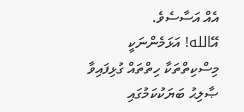އެއް އަސާސެވެ.
އޭالله! އަޅަމެންނަކީ މިސްކިތްތަކާ ހިތްތައް ގުޅިފައިވާ ޞާލިޙު ބަޔަކުކަމުގައި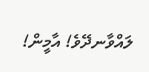ލައްވާނދޭވެ! އާމީން!